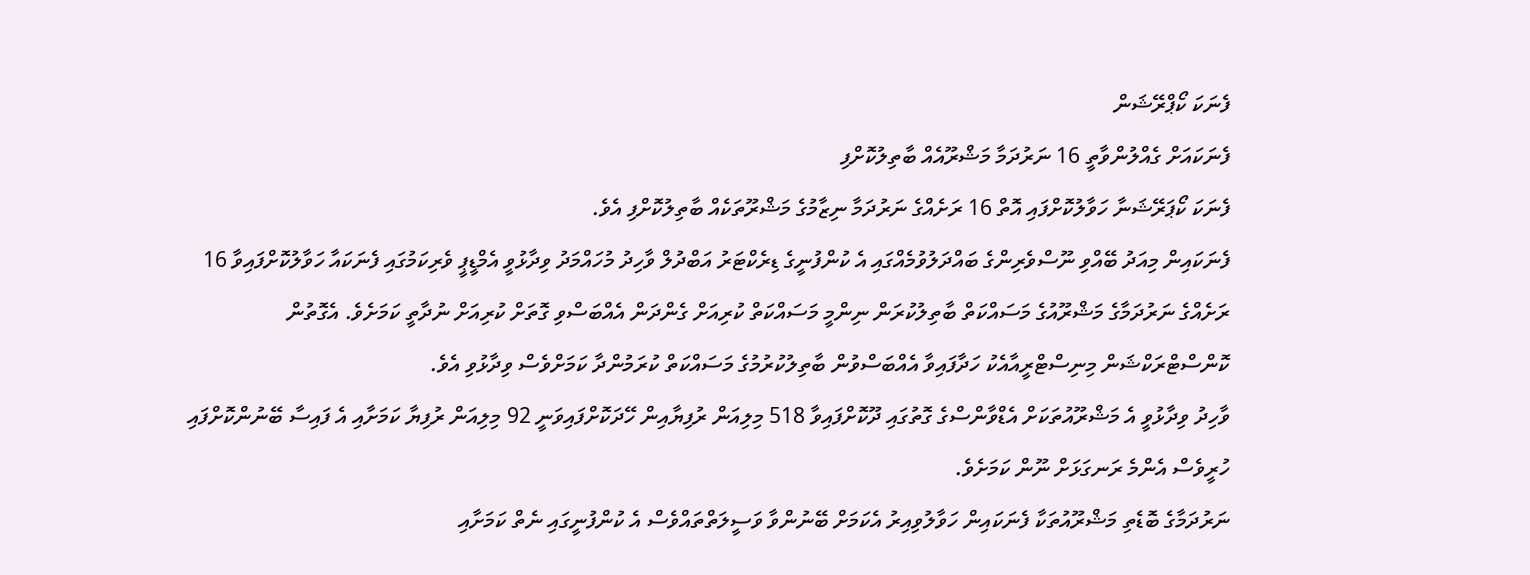ފެނަކަ ކޯޕްރޭޝަން
ފެނަކައަށް ގެއްލުންވާތީ 16 ނަރުދަމާ މަޝްރޫއެއް ބާތިލުކޮށްފި
ފެނަކަ ކޯޕަރޭޝަނާ ހަވާލުކޮށްފައި އޮތް 16 ރަށެއްގެ ނަރުދަމާ ނިޒާމުގެ މަޝްރޫތަކެއް ބާތިލުކޮށްފި އެވެ.
ފެނަކައިން މިއަދު ބޭއްވި ނޫސްވެރިންގެ ބައްދަލުވުމެއްގައި އެ ކުންފުނީގެ ޑިރެކްޓަރު އަބްދުލް ވާހިދު މުހައްމަދު ވިދާޅުވީ އެމްޑީޕީ ވެރިކަމުގައި ފެނަކައާ ހަވާލުކޮށްފައިވާ 16 ރަށެއްގެ ނަރުދަމާގެ މަޝްރޫއުގެ މަސައްކަތް ބާތިލުކުރަން ނިންމީ މަސައްކަތް ކުރިއަށް ގެންދަން އެއްބަސްވި ގޮތަށް ކުރިއަށް ނުދާތީ ކަމަށެވެ. އެގޮތުން ކޮންސްޓްރަކްޝަން މިނިސްޓްރީއާއެކު ހަދާފައިވާ އެއްބަސްވުން ބާތިލުކުރުމުގެ މަސައްކަތް ކުރަމުންދާ ކަމަށްވެސް ވިދާޅުވި އެވެ.
ވާހިދު ވިދާޅުވީ އެ މަޝްރޫއުތަކަށް އެޑްވާންސްގެ ގޮތުގައި ދޫކޮށްފައިވާ 518 މިލިއަން ރުފިޔާއިން ހޭދަކޮށްފައިވަނީ 92 މިލިއަން ރުފިޔާ ކަމަށާއި އެ ފައިސާ ބޭނުންކޮށްފައި ހުރީވެސް އެންމެ ރަނގަޅަށް ނޫން ކަމަށެވެ.
ނަރުދަމާގެ ބޮޑެތި މަޝްރޫއުތަކާ ފެނަކައިން ހަވާލުވިއިރު އެކަމަށް ބޭނުންވާ ވަސީލަތްތައްވެސް އެ ކުންފުނީގައި ނެތް ކަމަށާއި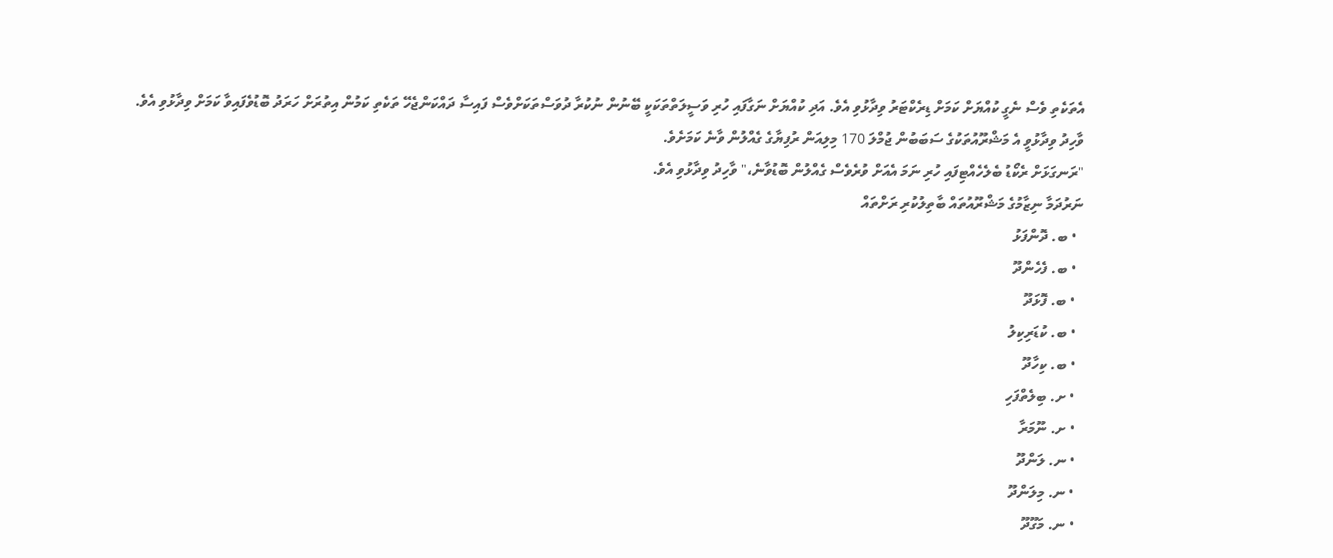އެތަކެތި ވެސް ނެގީ ކުއްޔަށް ކަމަށް ޑިރެކްޓަރު ވިދާޅުވި އެވެ. އަދި ކުއްޔަށް ނަގާފައި ހުރި ވަސީލަތްތަކަކީ ބޭނުން ނުކުރާ ދުވަސްތަކަށްވެސް ފައިސާ ދައްކަންޖެހޭ ތަކެތި ކަމުން އިތުރަށް ހަރަދު ބޮޑުވެފައިވާ ކަމަށް ވިދާޅުވި އެވެ.
ވާހިދު ވިދާޅުވީ އެ މަޝްރޫއުތަކުގެ ސަބަބުން ޖުމްލަ 170 މިލިއަން ރުފިޔާގެ ގެއްލުން ވާނެ ކަމަށެވެ.
"ރަނގަޅަށް ރެކޯޑު ބެލެހެއްޓިފައި ހުރި ނަމަ އެއަށް ވުރެވެސް ގެއްލުން ބޮޑުވާނެ،" ވާހިދު ވިދާޅުވި އެވެ.
ނަރުދަމާ ނިޒާމުގެ މަޝްރޫއުތައް ބާތިލުކުރި ރަށްތައް
  • ބ. ދޮންފަޅު
  • ބ. ފެހެންދޫ
  • ބ. ފޮޅަދޫ
  • ބ. ކުޑަރިކިލު
  • ބ. ކިހާދޫ
  • ށ. ބިލެތްފަހި
  • ށ. ނޫމަރާ
  • ނ. ލަންދޫ
  • ނ. މިލަންދޫ
  • ނ. މަގޫދޫ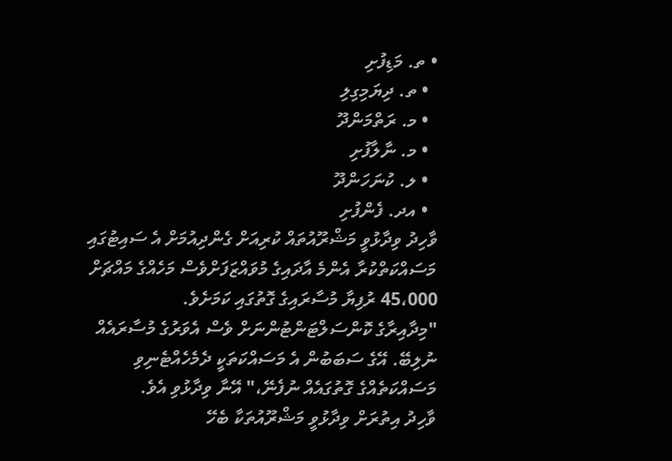• ތ. މަޑިފުށި
  • ތ. ދިޔަމިގިލި
  • މ. ރަތްމަންދޫ
  • މ. ނާލާފުށި
  • ލ. ކުނަހަންދޫ
  • އދ. ފެންފުށި
ވާހިދު ވިދާޅުވީ މަޝްރޫއުތައް ކުރިއަށް ގެންދިއުމަށް އެ ސައިޓުގައި މަސައްކަތްކުރާ އެންމެ އާދައިގެ މުވައްޒަފަށްވެސް މަހެއްގެ މައްޗަށް 45،000 ރުފިޔާ މުސާރައިގެ ގޮތުގައި ކަމަށެވެ.
"މިދާއިރާގެ ކޮންސަލްޓަންޓުންނަށް ވެސް އެވަރުގެ މުސާރައެއް ނުލިބޭ. އޭގެ ސަބަބުން އެ މަސައްކަތަކީ ދެމެހެއްޓެނިވި މަސައްކަތެއްގެ ގޮތުގައެއް ނުފެނޭ،" އޭނާ ވިދާޅުވި އެވެ.
ވާހިދު އިތުރަށް ވިދާޅުވީ މަޝްރޫއުތަކާ ބެހޭ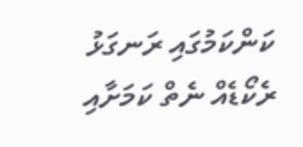ކަންކަމުގައި ރަނގަޅު ރެކޯޑެއް ނެތް ކަމަށާއި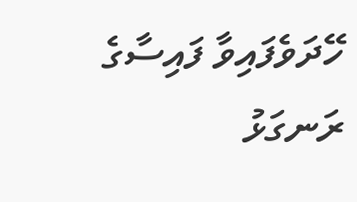ހޭދަވެފައިވާ ފައިސާގެ ރަނގަޅު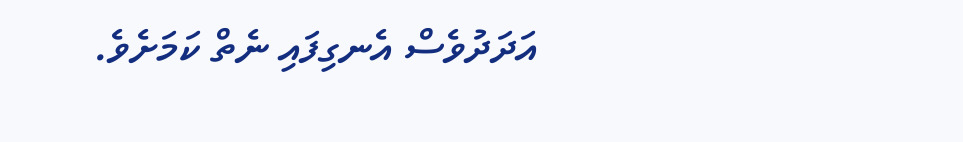އަދަދުވެސް އެނގިފައި ނެތް ކަމަށެވެ.